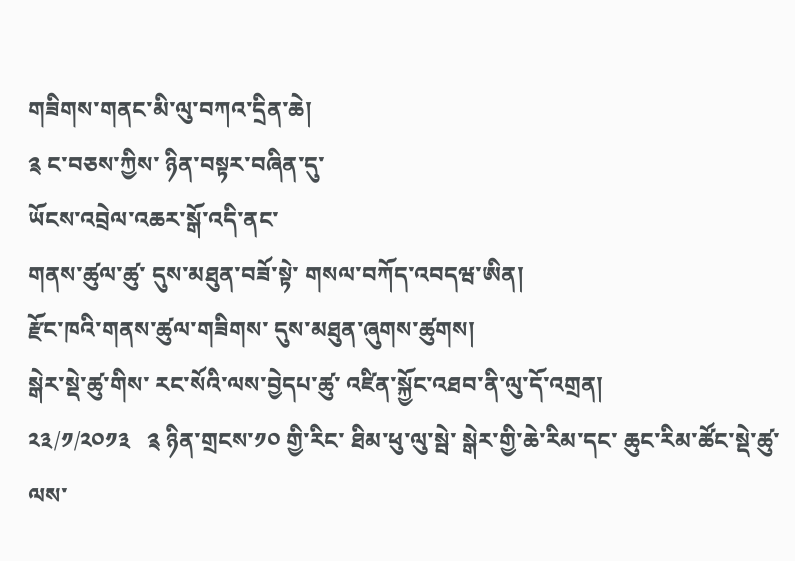གཟིགས་གནང་མི་ལུ་བཀའ་དྲིན་ཆེ།
༉ ང་བཅས་ཀྱིས་ ཉིན་བསྟར་བཞིན་དུ་
ཡོངས་འབྲེལ་འཆར་སྒོ་འདི་ནང་
གནས་ཚུལ་ཚུ་ དུས་མཐུན་བཟོ་སྟེ་ གསལ་བཀོད་འབདཝ་ཨིན།
རྫོང་ཁའི་གནས་ཚུལ་གཟིགས་ དུས་མཐུན་ཞུགས་ཚུགས།
སྒེར་སྡེ་ཚུ་གིས་ རང་སོའི་ལས་བྱེདཔ་ཚུ་ འཛིན་སྐྱོང་འཐབ་ནི་ལུ་དོ་འགྲན།
༢༣/༡/༢༠༡༣   ༉ ཉིན་གྲངས་༡༠ གྱི་རིང་ ཐིམ་ཕུ་ལུ་སྦེ་ སྒེར་གྱི་ཆེ་རིམ་དང་ ཆུང་རིམ་ཚོང་སྡེ་ཚུ་ལས་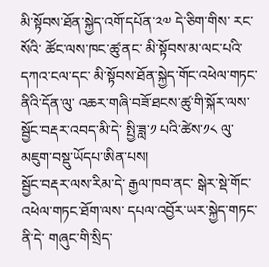མི་སྟོབས་ཐོན་སྐྱེད་འགོ་དཔོན་༢༧ དེ་ཅིག་གིས་ རང་སོའི་ ཚོང་ལས་ཁང་ཚུ་ནང་ མི་སྟོབས་མ་ལང་པའི་དཀའ་ངལ་དང་ མི་སྟོབས་ཐོན་སྐྱེད་གོང་འཕེལ་གཏང་ནིའི་དོན་ལུ་ འཆར་གཞི་བཟོ་ཐངས་ཚུ་གི་སྐོར་ལས་ སྦྱོང་བརྡར་འབད་མི་དེ་ སྤྱི་ཟླ་༡ པའི་ཚེས་༡༨ ལུ་ མཇུག་བསྡུ་ཡོདཔ་ཨིན་པས།
སྦྱོང་བརྡར་ལས་རིམ་དེ་ རྒྱལ་ཁབ་ནང་ སྒེར་སྡེ་གོང་འཕེལ་གཏང་ཐོག་ལས་ དཔལ་འབྱོར་ཡར་སྐྱེད་གཏང་ནི་དེ་ གཞུང་གི་སྲིད་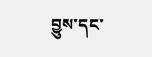བྱུས་དང་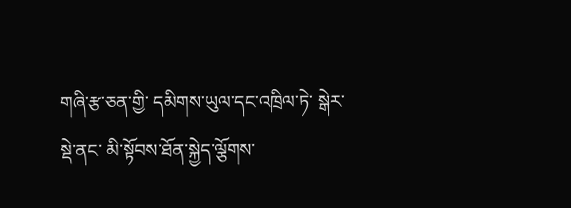གཞི་རྩ་ཅན་གྱི་ དམིགས་ཡུལ་དང་འཁྲིལ་ཏེ་ སྒེར་སྡེ་ནང་ མི་སྟོབས་ཐོན་སྐྱེད་ལྕོགས་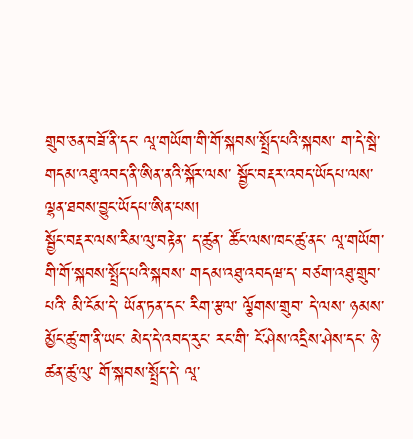གྲུབ་ཅན་བཟོ་ནི་དང་ ལཱ་གཡོག་གི་གོ་སྐབས་སྤྲོད་པའི་སྐབས་ ག་དེ་སྦེ་ གདམ་འཐུ་འབད་ནི་ཨིན་ནའི་སྐོར་ལས་ སྦྱོང་བརྡར་འབད་ཡོདཔ་ལས་ ལྷན་ཐབས་བྱུང་ཡོདཔ་ཨིན་པས།
སྦྱོང་བརྡར་ལས་རིམ་ལུ་བརྟེན་ ད་ཚུན་ ཚོང་ལས་ཁང་ཚུ་ནང་ ལཱ་གཡོག་གི་གོ་སྐབས་སྤྲོད་པའི་སྐབས་ གདམ་འཐུ་འབདཝ་ད་ བཙག་འཐུ་གྲུབ་པའི་ མི་ངོམ་དེ་ ཡོན་ཏན་དང་ རིག་རྩལ་ ལྕོགས་གྲུབ་ དེ་ལས་ ཉམས་མྱོང་ཚུ་ག་ནི་ཡང་ མེད་དེ་འབད་རུང་ རང་གི་ ངོ་ཤེས་འདྲིས་ཤེས་དང་ ཉེ་ཚན་ཚུ་ལུ་ གོ་སྐབས་སྤྲོད་དེ་ ལཱ་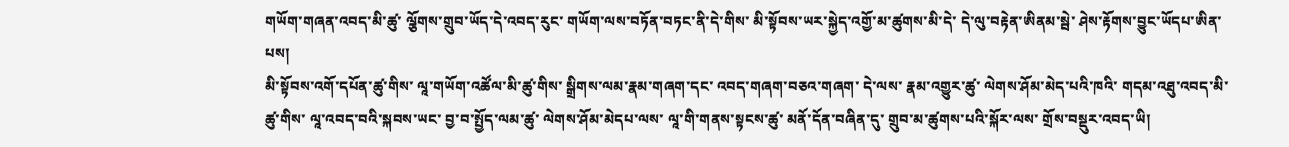གཡོག་གཞན་འབད་མི་ཚུ་ ལྕོགས་གྲུབ་ཡོད་དེ་འབད་རུང་ གཡོག་ལས་བཏོན་བཏང་ནི་དེ་གིས་ མི་སྟོབས་ཡར་སྐྱེད་འགྱོ་མ་ཚུགས་མི་དེ་ དེ་ལུ་བརྟེན་ཨིནམ་སྦེ་ ཤེས་རྟོགས་བྱུང་ཡོདཔ་ཨིན་པས།
མི་སྟོབས་འགོ་དཔོན་ཚུ་གིས་ ལཱ་གཡོག་འཚོལ་མི་ཚུ་གིས་ སྒྲིགས་ལམ་རྣམ་གཞག་དང་ འབད་གཞག་བཅའ་གཞག་ དེ་ལས་ རྣམ་འགྱུར་ཚུ་ ལེགས་ཤོམ་མེད་པའི་ཁའི་ གདམ་འཐུ་འབད་མི་ཚུ་གིས་ ལཱ་འབད་བའི་སྐབས་ཡང་ བྱ་བ་སྤྱོད་ལམ་ཚུ་ ལེགས་ཤོམ་མེདཔ་ལས་ ལཱ་གི་གནས་སྟངས་ཚུ་ མནོ་དོན་བཞིན་དུ་ གྲུབ་མ་ཚུགས་པའི་སྐོར་ལས་ གྲོས་བསྡུར་འབད་ཡི།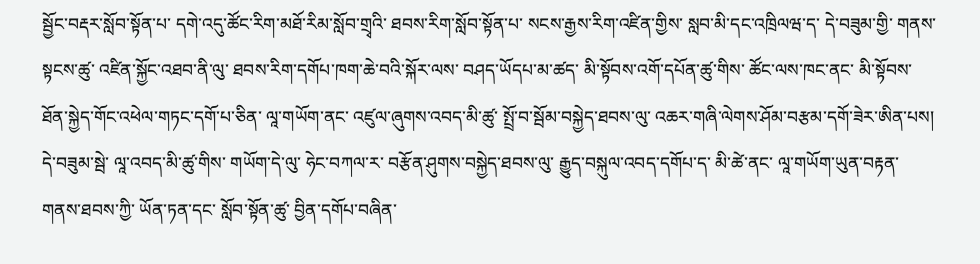སྦྱོང་བརྡར་སློབ་སྟོན་པ་ དགེ་འདུ་ཚོང་རིག་མཐོ་རིམ་སློབ་གྲྭའི་ ཐབས་རིག་སློབ་སྟོན་པ་ སངས་རྒྱས་རིག་འཛིན་གྱིས་ སླབ་མི་དང་འཁྲིལཝ་ད་ དེ་བཟུམ་གྱི་ གནས་སྟངས་ཚུ་ འཛིན་སྐྱོང་འཐབ་ནི་ལུ་ ཐབས་རིག་དགོཔ་ཁག་ཆེ་བའི་སྐོར་ལས་ བཤད་ཡོདཔ་མ་ཚད་ མི་སྟོབས་འགོ་དཔོན་ཚུ་གིས་ ཚོང་ལས་ཁང་ནང་ མི་སྟོབས་ཐོན་སྐྱེད་གོང་འཕེལ་གཏང་དགོ་པ་ཅིན་ ལཱ་གཡོག་ནང་ འཛུལ་ཞུགས་འབད་མི་ཚུ་ སྤྲོ་བ་སྦོམ་བསྐྱེད་ཐབས་ལུ་ འཆར་གཞི་ལེགས་ཤོམ་བརྩམ་དགོ་ཟེར་ཨིན་པས།
དེ་བཟུམ་སྦེ་ ལཱ་འབད་མི་ཚུ་གིས་ གཡོག་དེ་ལུ་ ཧེང་བཀལ་ར་ བརྩོན་ཤུགས་བསྐྱེད་ཐབས་ལུ་ རྒྱུད་བསྐུལ་འབད་དགོཔ་ད་ མི་ཚེ་ནང་ ལཱ་གཡོག་ཡུན་བརྟན་གནས་ཐབས་ཀྱི་ ཡོན་ཏན་དང་ སློབ་སྟོན་ཚུ་ བྱིན་དགོཔ་བཞིན་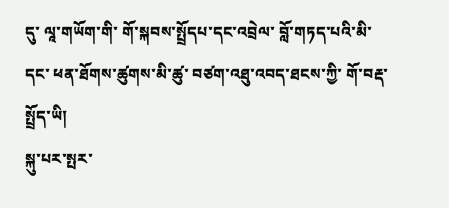དུ་ ལཱ་གཡོག་གི་ གོ་སྐབས་སྤྲོདཔ་དང་འབྲེལ་ བློ་གཏད་པའི་མི་དང་ ཕན་ཐོགས་ཚུགས་མི་ཚུ་ བཙག་འཐུ་འབད་ཐངས་ཀྱི་ གོ་བརྡ་སྤྲོད་ཡི།
སྐུ་པར་སྤར་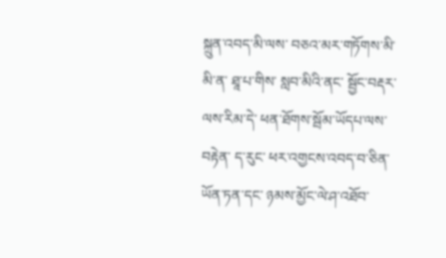སྐྲུན་འབད་མི་ལས་ བཅའ་མར་གཏོགས་མི་ མི་ན་ ཐཱ་པ་གིས་ སླབ་མིའི་ནང་ སྦྱོང་བརྡར་ལས་རིམ་དེ་ ཕན་ཐོགས་སྦོམ་ཡོདཔ་ལས་བརྟེན་ ད་རུང་ ཕར་འགྱངས་འབད་བ་ཅིན་ ཡོན་ཏན་དང་ ཉམས་མྱོང་ལེ་ཤ་འཐོབ་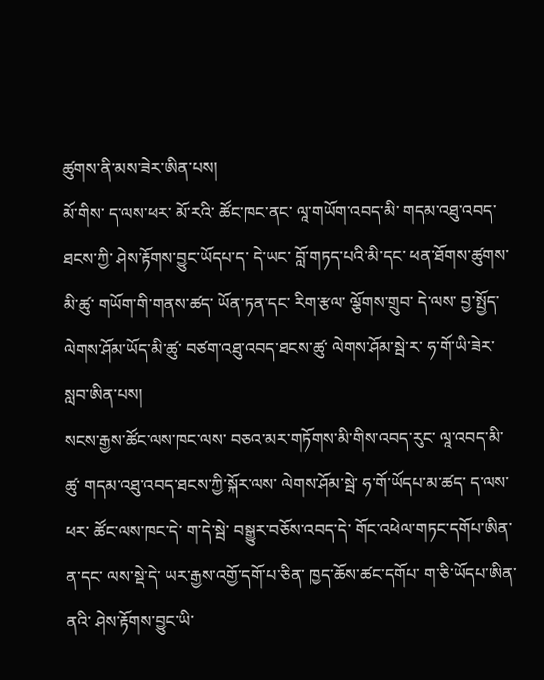ཚུགས་ནི་མས་ཟེར་ཨིན་པས།
མོ་གིས་ ད་ལས་ཕར་ མོ་རའི་ ཚོང་ཁང་ནང་ ལཱ་གཡོག་འབད་མི་ གདམ་འཐུ་འབད་ཐངས་ཀྱི་ ཤེས་རྟོགས་བྱུང་ཡོདཔ་ད་ དེ་ཡང་ བློ་གཏད་པའི་མི་དང་ ཕན་ཐོགས་ཚུགས་མི་ཚུ་ གཡོག་གི་གནས་ཚད་ ཡོན་ཏན་དང་ རིག་རྩལ་ ལྕོགས་གྲུབ་ དེ་ལས་ བྱ་སྤྱོད་ལེགས་ཤོམ་ཡོད་མི་ཚུ་ བཙག་འཐུ་འབད་ཐངས་ཚུ་ ལེགས་ཤོམ་སྦེ་ར་ ཧ་གོ་ཡི་ཟེར་ སླབ་ཨིན་པས།
སངས་རྒྱས་ཚོང་ལས་ཁང་ལས་ བཅའ་མར་གཏོགས་མི་གིས་འབད་རུང་ ལཱ་འབད་མི་ཚུ་ གདམ་འཐུ་འབད་ཐངས་ཀྱི་སྐོར་ལས་ ལེགས་ཤོམ་སྦེ་ ཧ་གོ་ཡོདཔ་མ་ཚད་ ད་ལས་ཕར་ ཚོང་ལས་ཁང་དེ་ ག་དེ་སྦེ་ བསྒྱུར་བཅོས་འབད་དེ་ གོང་འཕེལ་གཏང་དགོཔ་ཨིན་ན་དང་ ལས་སྡེ་དེ་ ཡར་རྒྱས་འགྱོ་དགོ་པ་ཅིན་ ཁྱད་ཆོས་ཚང་དགོཔ་ ག་ཅི་ཡོདཔ་ཨིན་ནའི་ ཤེས་རྟོགས་བྱུང་ཡི་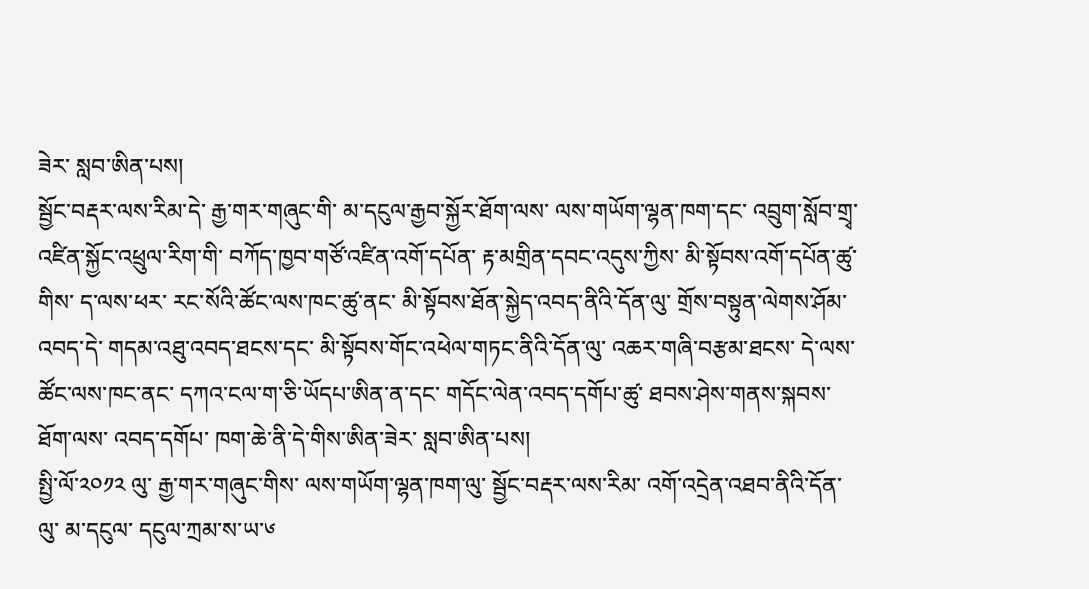ཟེར་ སླབ་ཨིན་པས།
སྦྱོང་བརྡར་ལས་རིམ་དེ་ རྒྱ་གར་གཞུང་གི་ མ་དངུལ་རྒྱབ་སྐྱོར་ཐོག་ལས་ ལས་གཡོག་ལྷན་ཁག་དང་ འབྲུག་སློབ་གྲྭ་འཛིན་སྐྱོང་འཕྲུལ་རིག་གི་ བཀོད་ཁྱབ་གཙོ་འཛིན་འགོ་དཔོན་ རྟ་མགྲིན་དབང་འདུས་ཀྱིས་ མི་སྟོབས་འགོ་དཔོན་ཚུ་གིས་ ད་ལས་ཕར་ རང་སོའི་ཚོང་ལས་ཁང་ཚུ་ནང་ མི་སྟོབས་ཐོན་སྐྱེད་འབད་ནིའི་དོན་ལུ་ གྲོས་བསྟུན་ལེགས་ཤོམ་འབད་དེ་ གདམ་འཐུ་འབད་ཐངས་དང་ མི་སྟོབས་གོང་འཕེལ་གཏང་ནིའི་དོན་ལུ་ འཆར་གཞི་བརྩམ་ཐངས་ དེ་ལས་ ཚོང་ལས་ཁང་ནང་ དཀའ་ངལ་ག་ཅི་ཡོདཔ་ཨིན་ན་དང་ གདོང་ལེན་འབད་དགོཔ་ཚུ་ ཐབས་ཤེས་གནས་སྐབས་ཐོག་ལས་ འབད་དགོཔ་ ཁག་ཆེ་ནི་དེ་གིས་ཨིན་ཟེར་ སླབ་ཨིན་པས།
སྤྱི་ལོ་༢༠༡༢ ལུ་ རྒྱ་གར་གཞུང་གིས་ ལས་གཡོག་ལྷན་ཁག་ལུ་ སྦྱོང་བརྡར་ལས་རིམ་ འགོ་འདྲེན་འཐབ་ནིའི་དོན་ལུ་ མ་དངུལ་ དངུལ་ཀྲམ་ས་ཡ་༦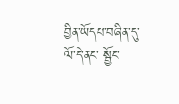བྱིན་ཡོདཔ་བཞིན་དུ་ ལོ་དེ་ནང་ སྦྱོང་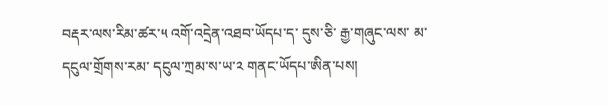བརྡར་ལས་རིམ་ཚར་༥ འགོ་འདྲེན་འཐབ་ཡོདཔ་ད་ དུས་ཅི་ རྒྱ་གཞུང་ལས་ མ་དངུལ་གྲོགས་རམ་ དངུལ་ཀྲམ་ས་ཡ་༢ གནང་ཡོདཔ་ཨིན་པས།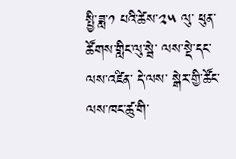སྤྱི་ཟླ་༡ པའི་ཚེས་༢༥ ལུ་ ཕུན་ཚོགས་གླིང་ལུ་སྦེ་ ལས་སྡེ་དང་ ལས་འཛིན་ དེ་ལས་ སྒེར་གྱི་ཚོང་ལས་ཁང་ཚུ་གི་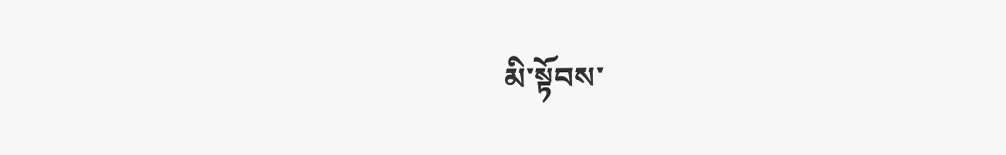མི་སྟོབས་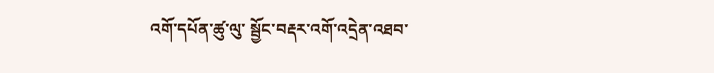འགོ་དཔོན་ཚུ་ལུ་ སྦྱོང་བརྡར་འགོ་འདྲེན་འཐབ་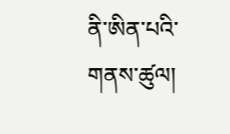ནི་ཨིན་པའི་གནས་ཚུལ།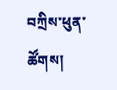བཀྲིས་ཕུན་ཚོགས།